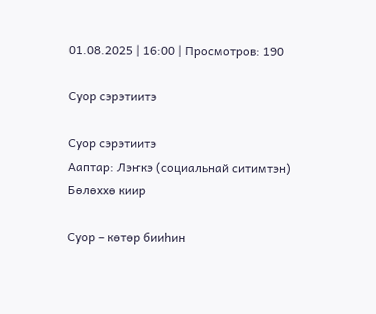01.08.2025 | 16:00 | Просмотров: 190

Суор сэрэтиитэ

Суор сэрэтиитэ
Ааптар: Лэҥкэ (социальнай ситимтэн)
Бөлөххө киир

Суор – көтөр бииһин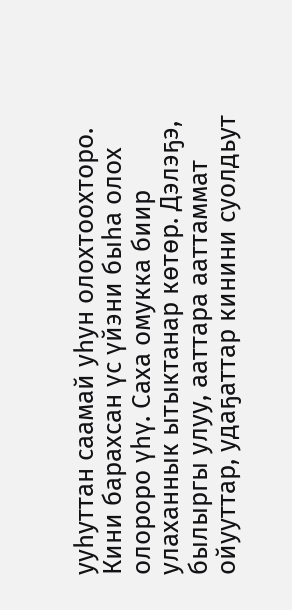ууһуттан саамай уһун олохтоохторо. Кини барахсан үс үйэни быһа олох олороро үһү. Саха омукка биир улаханнык ытыктанар көтөр. Дэлэҕэ, былыргы улуу, ааттара ааттаммат ойууттар, удаҕаттар кинини суолдьут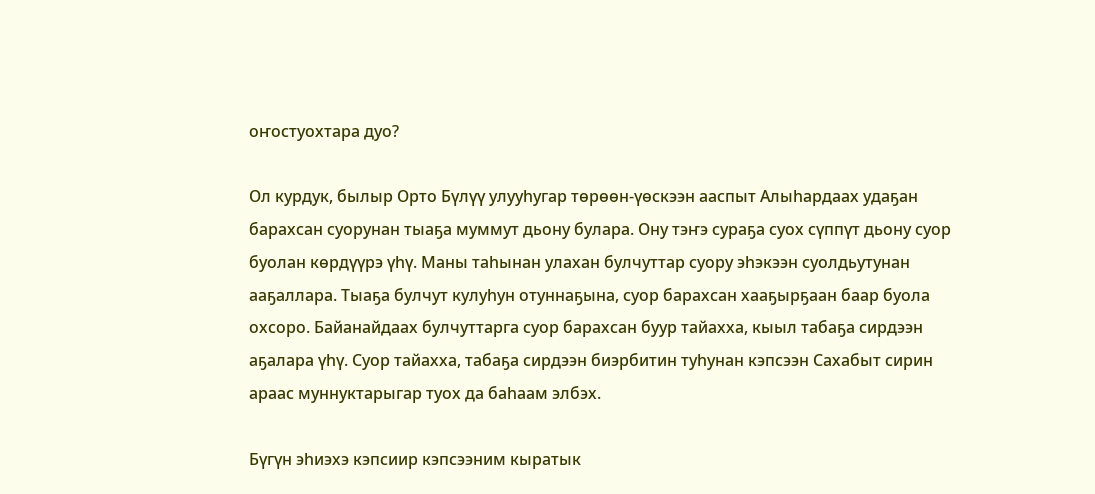оҥостуохтара дуо?

Ол курдук, былыр Орто Бүлүү улууһугар төрөөн-үөскээн ааспыт Алыһардаах удаҕан барахсан суорунан тыаҕа муммут дьону булара. Ону тэҥэ сураҕа суох сүппүт дьону суор буолан көрдүүрэ үһү. Маны таһынан улахан булчуттар суору эһэкээн суолдьутунан ааҕаллара. Тыаҕа булчут кулуһун отуннаҕына, суор барахсан хааҕырҕаан баар буола охсоро. Байанайдаах булчуттарга суор барахсан буур тайахха, кыыл табаҕа сирдээн аҕалара үһү. Суор тайахха, табаҕа сирдээн биэрбитин туһунан кэпсээн Сахабыт сирин араас муннуктарыгар туох да баһаам элбэх.

Бүгүн эһиэхэ кэпсиир кэпсээним кыратык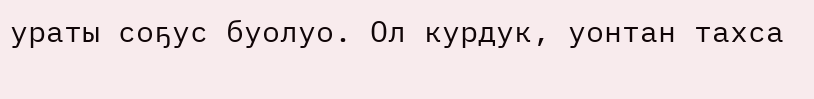ураты соҕус буолуо. Ол курдук, уонтан тахса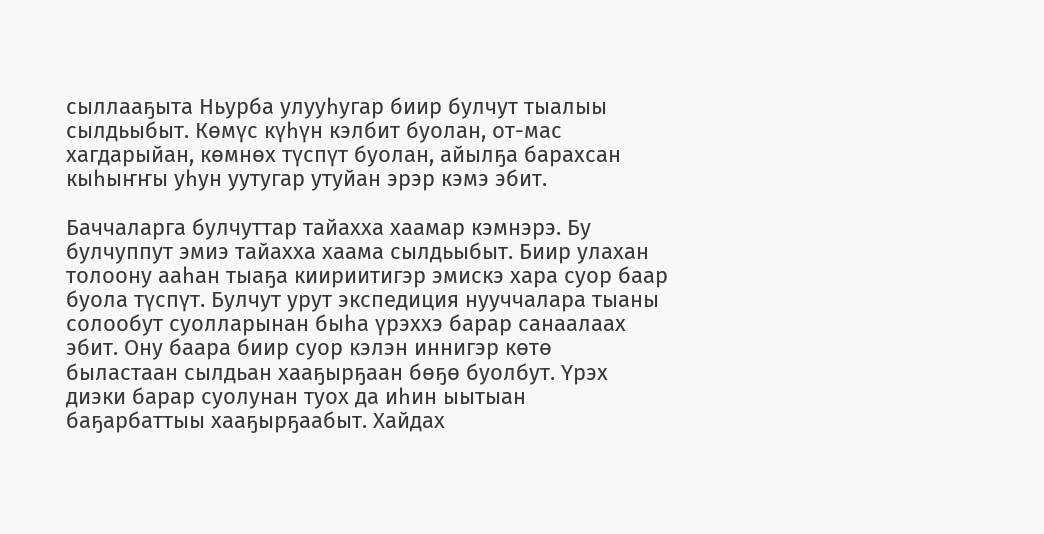сыллааҕыта Ньурба улууһугар биир булчут тыалыы сылдьыбыт. Көмүс күһүн кэлбит буолан, от-мас хагдарыйан, көмнөх түспүт буолан, айылҕа барахсан кыһыҥҥы уһун уутугар утуйан эрэр кэмэ эбит.

Баччаларга булчуттар тайахха хаамар кэмнэрэ. Бу булчуппут эмиэ тайахха хаама сылдьыбыт. Биир улахан толоону ааһан тыаҕа киириитигэр эмискэ хара суор баар буола түспүт. Булчут урут экспедиция нууччалара тыаны солообут суолларынан быһа үрэххэ барар санаалаах эбит. Ону баара биир суор кэлэн иннигэр көтө быластаан сылдьан хааҕырҕаан бөҕө буолбут. Үрэх диэки барар суолунан туох да иһин ыытыан баҕарбаттыы хааҕырҕаабыт. Хайдах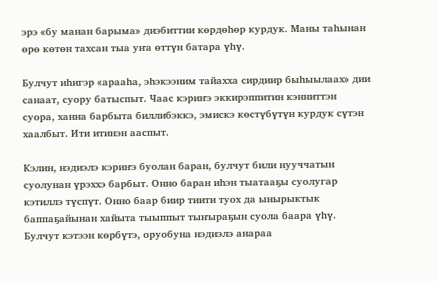эрэ «бу манан барыма» диэбиттии көрдөһөр курдук. Маны таһынан өрө көтөн тахсан тыа уҥа өттүн батара үһү.

Булчут иһигэр «арааһа, эһэкээним тайахха сирдиир быһыылаах» дии санаат, суору батыспыт. Чаас кэриҥэ эккирэппитин кэнниттэн суора, ханна барбыта биллибэккэ, эмискэ көстүбүтүн курдук сүтэн хаалбыт. Ити итинэн ааспыт.

Кэлин, нэдиэлэ кэриҥэ буолан баран, булчут били нууччатын суолунан үрэххэ барбыт. Онно баран иһэн тыатааҕы суолугар кэтиллэ түспүт. Онно баар биир тиити туох да ынырыктык баппаҕайынан хайыта тыыппыт тыҥыраҕын суола баара үһү. Булчут кэтээн көрбүтэ, оруобуна нэдиэлэ анараа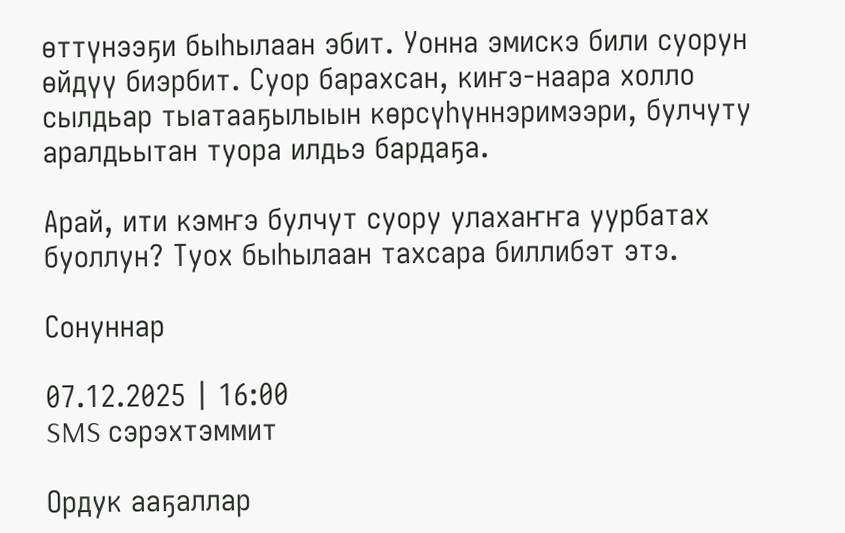өттүнээҕи быһылаан эбит. Уонна эмискэ били суорун өйдүү биэрбит. Суор барахсан, киҥэ-наара холло сылдьар тыатааҕылыын көрсүһүннэримээри, булчуту аралдьытан туора илдьэ бардаҕа.

Арай, ити кэмҥэ булчут суору улахаҥҥа уурбатах буоллун? Туох быһылаан тахсара биллибэт этэ.

Сонуннар

07.12.2025 | 16:00
SMS сэрэхтэммит

Ордук ааҕаллар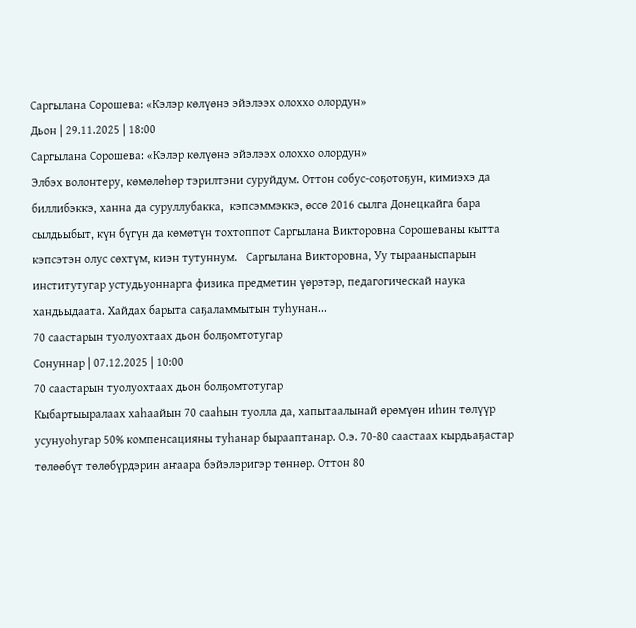Саргылана Сорошева: «Кэлэр көлүөнэ эйэлээх олоххо олордун»
Дьон | 29.11.2025 | 18:00
Саргылана Сорошева: «Кэлэр көлүөнэ эйэлээх олоххо олордун»
Элбэх волонтеру, көмөлөһөр тэрилтэни суруйдум. Оттон собус-соҕотоҕун, кимиэхэ да биллибэккэ, ханна да суруллубакка,  кэпсэммэккэ, өссө 2016 сылга Донецкайга бара сылдьыбыт, күн бүгүн да көмөтүн тохтоппот Саргылана Викторовна Сорошеваны кытта кэпсэтэн олус сөхтүм, киэн тутуннум.   Саргылана Викторовна, Уу тырааныспарын институтугар устудьуоннарга физика предметин үөрэтэр, педагогическай наука хандьыдаата. Хайдах барыта саҕаламмытын туһунан...
70 саастарын туолуохтаах дьон болҕомтотугар
Сонуннар | 07.12.2025 | 10:00
70 саастарын туолуохтаах дьон болҕомтотугар
Кыбартыыралаах хаһаайын 70 сааһын туолла да, хапытаалынай өрөмүөн иһин төлүүр усунуоһугар 50% компенсацияны туһанар бырааптанар. О.э. 70-80 саастаах кырдьаҕастар төлөөбүт төлөбүрдэрин аҥаара бэйэлэригэр төннөр. Оттон 80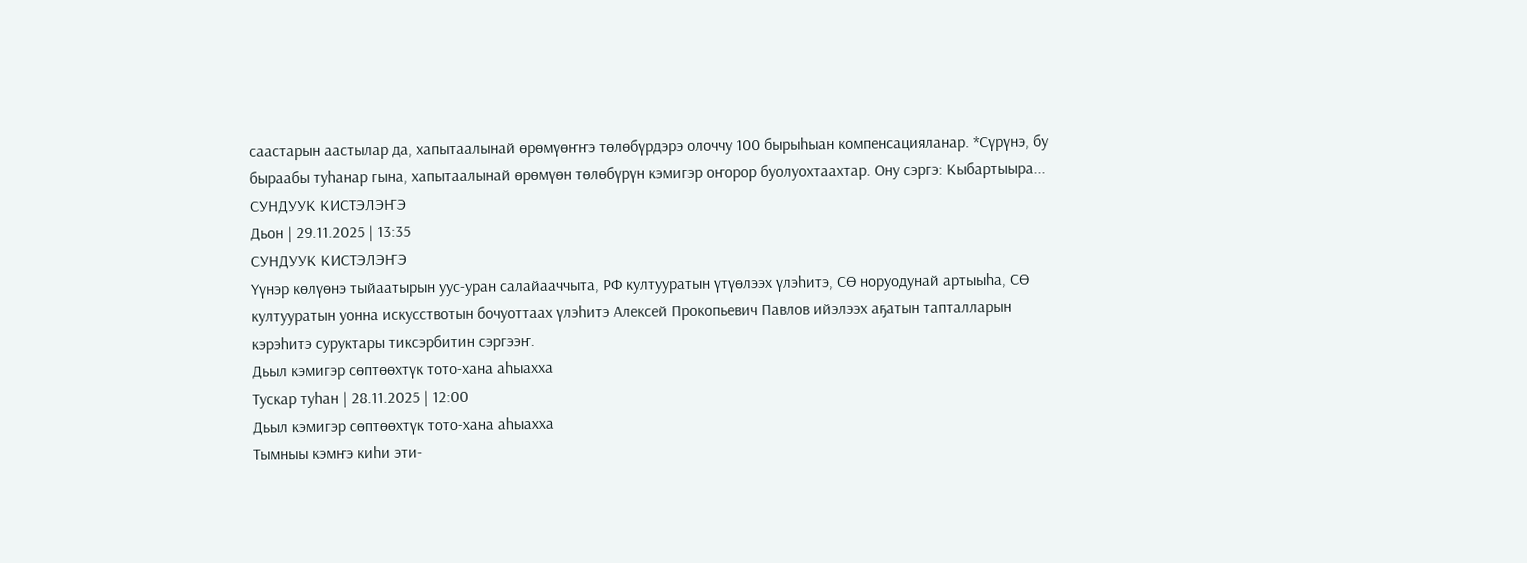саастарын аастылар да, хапытаалынай өрөмүөҥҥэ төлөбүрдэрэ олоччу 100 бырыһыан компенсацияланар. *Сүрүнэ, бу быраабы туһанар гына, хапытаалынай өрөмүөн төлөбүрүн кэмигэр оҥорор буолуохтаахтар. Ону сэргэ: Кыбартыыра...
СУНДУУК КИСТЭЛЭҤЭ
Дьон | 29.11.2025 | 13:35
СУНДУУК КИСТЭЛЭҤЭ
Үүнэр көлүөнэ тыйаатырын уус-уран салайааччыта, РФ култууратын үтүөлээх үлэһитэ, СӨ норуодунай артыыһа, СӨ култууратын уонна искусствотын бочуоттаах үлэһитэ Алексей Прокопьевич Павлов ийэлээх аҕатын тапталларын кэрэһитэ суруктары тиксэрбитин сэргээҥ.
Дьыл кэмигэр сөптөөхтүк тото-хана аһыахха
Тускар туһан | 28.11.2025 | 12:00
Дьыл кэмигэр сөптөөхтүк тото-хана аһыахха
Тымныы кэмҥэ киһи эти-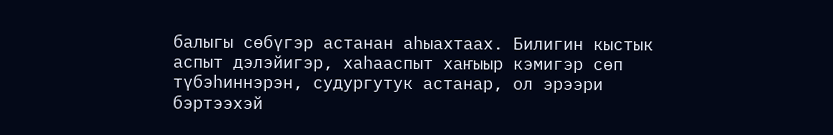балыгы сөбүгэр астанан аһыахтаах. Билигин кыстык аспыт дэлэйигэр, хаһааспыт хаҥыыр кэмигэр сөп түбэһиннэрэн, судургутук астанар, ол эрээри бэртээхэй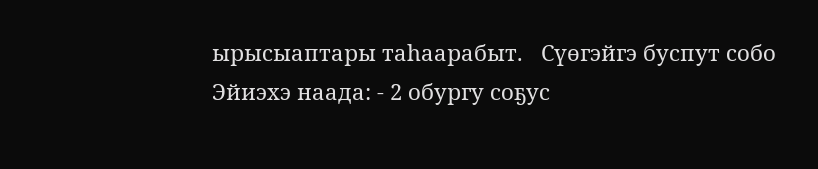ырысыаптары таһаарабыт.   Сүөгэйгэ буспут собо Эйиэхэ наада: - 2 обургу соҕус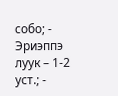собо; - Эриэппэ луук – 1-2 уст.; -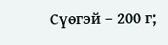Сүөгэй – 200 г;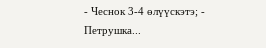- Чеснок 3-4 өлүүскэтэ; - Петрушка...